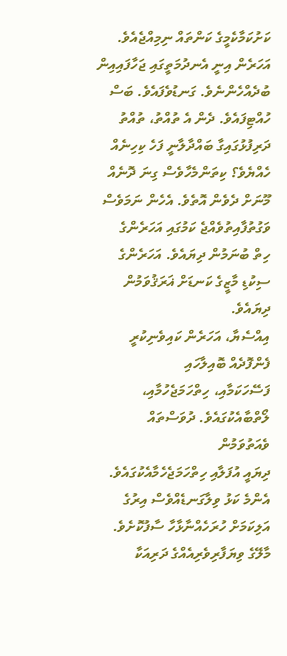ކަށުކަމާކެމީގެ ކަންތައް ނިމިއްޖެއެވެ.
އަހަރެން އިނީ އެނދުމަތީގައި ޖަހާފައިއިން ބުދެއްހެންނެވެ. ގަނޑުވެފައެވެ. ބަސް
ހުއްޓިފައެވެ. ދެން އެ ތުއްތު، ތުއްތު
ދަރިފުޅުގައިގާ ބައްދާލާނީ ފަހެ ކިހިނެއް ހެއްޔެވެ؟ ކިތަންމެހާވެސް ގިނަ ދޮނެއް
މޫނަށް ދެވެން އޮތެވެ. އެހެން ނަމަވެސް ވަގުތުފާއިތުވެއްޖެ ކަމުގައި އަހަރެންގެ
ހިތް ބުނަމުން ދިޔައެވެ. އަހަރެންގެ ސިކުޑި މާޒީގެ ކަނޑަށް ޣަރަޤުވަމުން ދިޔައެވެ.
އިއްސެޔާ، އަހަރެން ކައިވެނިކުރީ ފެންފޮދެއް ބޮއިލާހައި
ފަސޭހަކަމާއި، ހިތްހަމަޖެހުމާއި، ލޯތްބާއެކުގައެވެ. ދުވަސްތައް ވެއަތުވަމުން
ދިޔައީ އުފަލާއި ހިތްހަމަޖެހެމާއެކުގައެވެ. އެންމެ ކަޅު ވިލާގަނޑެއްވެސް އިރުގެ
އަލިކަމަށް ހުރަހެއްނާޅާހާ ސާފުކޮށެވެ. މާލޭގެ ވިޔަފާރިވެރިއެއްގެ ދަރިއަކާ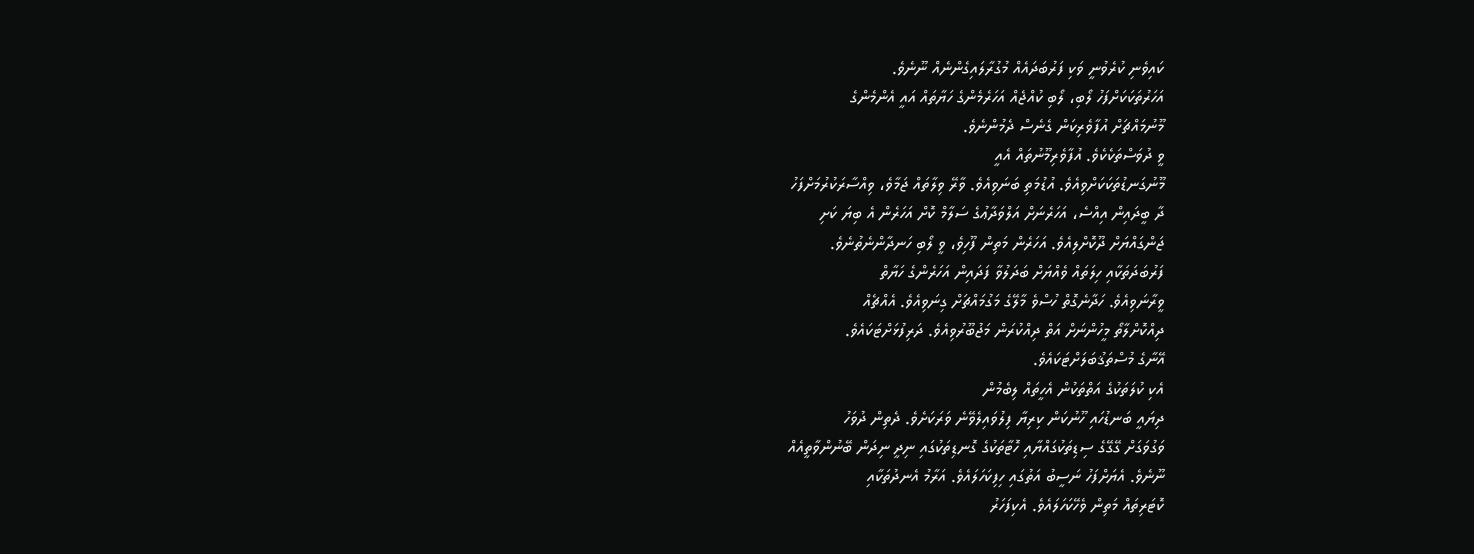ކައިވެނި ކުރެވުނީ ވަކި ފަރުބަދައެއް މުގުރާލައިގެންނެއް ނޫނެވެ.
އަހަރުތަކަކަށްފަހު ލޯބި، ލޯބި ކުއްޖެއް އަހަރެމެންގެ ހަޔާތައް އައީ އެންމެންގެ
މޫނުމައްޗަށް އުފާވެރިކަން ގެނެސް ދެމުންނެވެ.
ވީ ދުވަސްތަކެކެވެ. އުފާވެރިމޫނުތައް އެއީ
މޫނުގަނޑުތަކަކަށްވިއެވެ. އުޑުމަތި ބަނަވިއެވެ. ވާރޭ ވިލާތައް ޖަމާވެ، ވިއްސާރަކުރުމަށްފަހު
ދާ ބީދައިން އިއްސެ، އަހަރެނަށް އަލްވަދާޢުގެ ސަލާމް ކޮށް އަހަރެން އެ ބިޔަ ކަށި
ޖަންގައްޔަށް ދޫކޮށްލިއެވެ. އަހަރެން މަތިން ފޫހިވެ، ވީ ލޯބި ހަނދާންނެތުނެވެ.
ފަރުބަދަތަކާއި ހިލަތައް ވެއްޔަށް ބަދަލުވާ ފަދައިން އަހަރެންގެ ހަޔާތް
ވީރާނަވިއެވެ. ހަދާނެގޮތް ހުސްވެ މާލޭގެ މަގުމައްޗަށް ގިނަވިއެވެ. އެއްޗެއް
ދިއްކޮށްލާތޯ މީހުންނަށް އަތް ދިއްކުރަން މަޖުބޫރުވިއެވެ. ދަރިފުޅަށްޓަކައެވެ.
އޭނާގެ މުސްތަޤުބަލަށްޓަކައެވެ.
އެކި ކުލަތަކުގެ އަތްތަކުން އެހީތައް ލިބެމުން
ދިޔައީ ބަނޑުހައި ހޫނުކަން ކިރިޔާ ފިލުވައިލެވޭނެ ވަރަކަށެވެ. ދެތިން ދުވަހު
ވަގުވަގަށް ގޭގޭގެ ސިޑިތަކުގައްޔާއި ހޮޓާތަކުގެ ގޮނޑިތަކުގައި ނިދީ ނިދަން ބޭނުންވާތީއެއް
ނޫނެވެ. އެޔަށްފަހު ނަސީބު އަތުގައި ހިފިކަހަލައެވެ. އަރާމު އެނދުތަކާއި
ކޮޓަރިތައް މަތިން ވެހޭކަހަލައެވެ. އެކިފަހަރު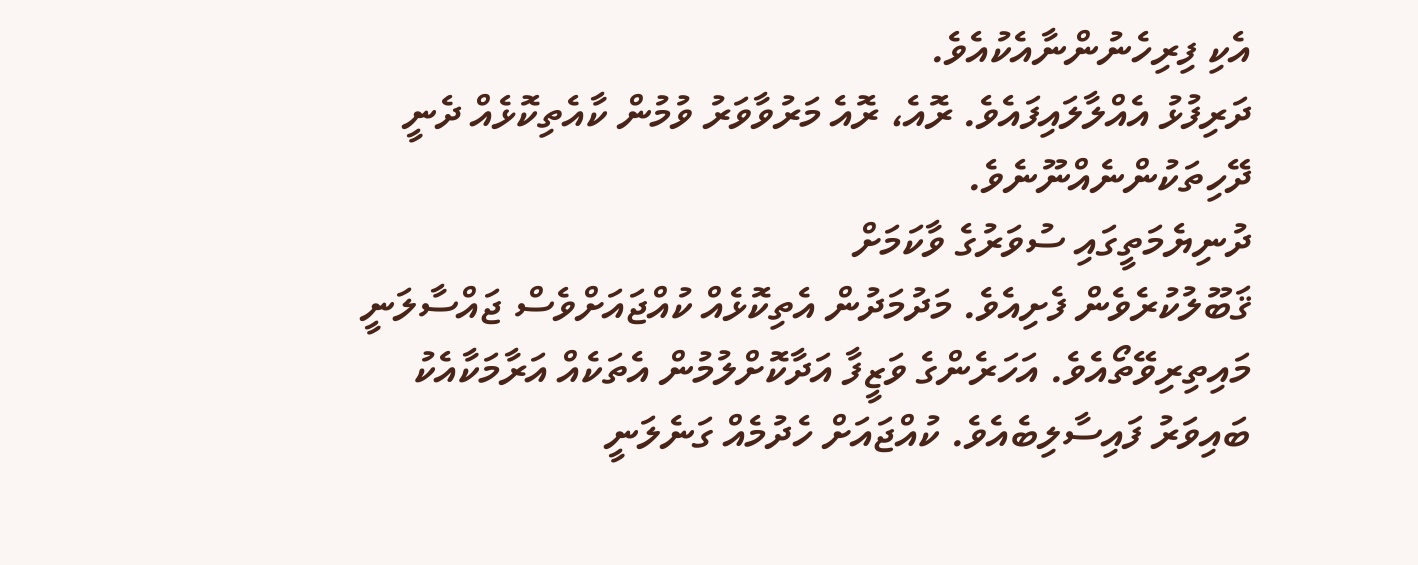އެކި ފިރިހެނުންނާއެކުއެވެ.
ދަރިފުޅު އެއްލާލައިފައެވެ. ރޮއެ، ރޮއެ މަރުވާވަރު ވުމުން ކާއެތިކޮޅެއް ދެނީ
ދޭހިތަކުންނެއްނޫނެވެ.
ދުނިޔެމަތީގައި ސުވަރުގެ ވާކަމަށް
ޤަބޫލުކުރެވެން ފެށިއެވެ. މަދުމަދުން އެތިކޮޅެއް ކުއްޖައަށްވެސް ޖައްސާލަނީ
މައިތިރިވޭތޯއެވެ. އަހަރެންގެ ވަޒީފާ އަދާކޮށްލުމުން އެތަކެއް އަރާމަކާއެކު
ބައިވަރު ފައިސާލިބެއެވެ. ކުއްޖައަށް ހެދުމެއް ގަނެލަނީ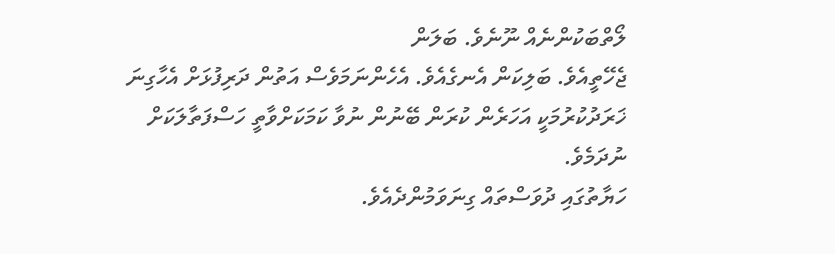ލޯތްބަކުންނެއް ނޫނެވެ. ބަލަން
ޖެހޭތީއެވެ. ބަލިކަން އެނގެއެވެ. އެހެންނަމަވެސް އަތުން ދަރިފުޅަށް އެހާގިނަ
ޚަރަދުކުރުމަކީ އަހަރެން ކުރަން ބޭނުން ނުވާ ކަމަކަށްވާތީ ހަސްފަތާލަކަށް
ނުދަމެވެ.
ހަޔާތުގައި ދުވަސްތައް ގިނަވަމުންދެއެވެ.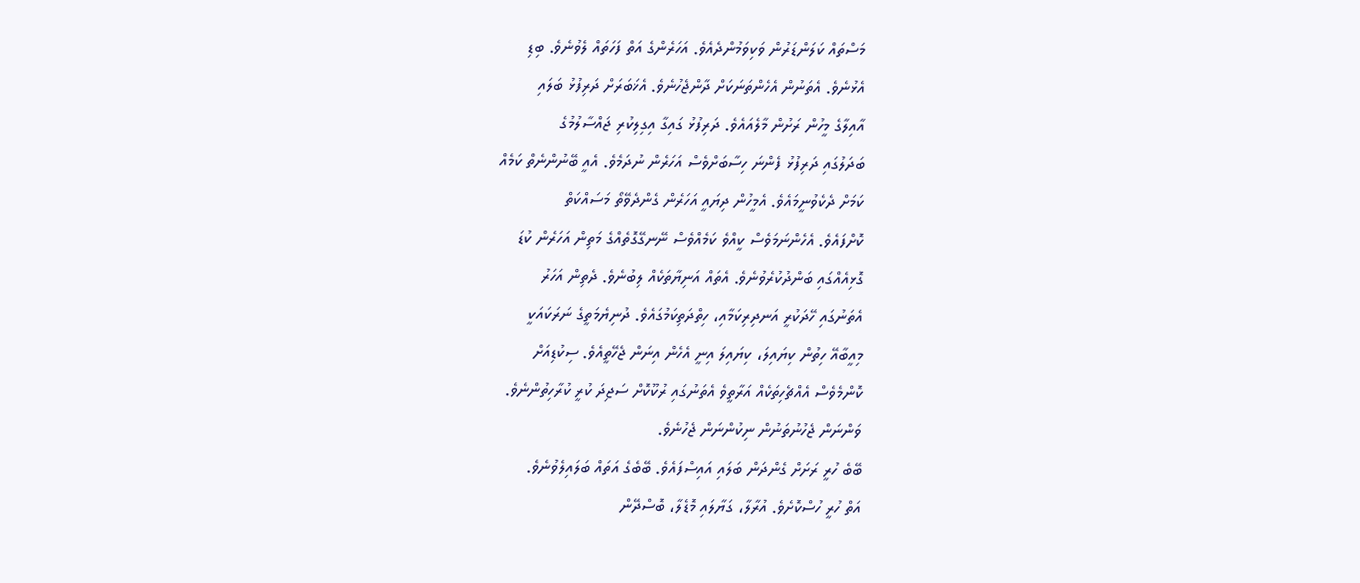މަސްތައް ކަލަންޑަރުން ވަކިވަމުންދެއެވެ. އަހަރެންގެ އަތް ފަހަތައް ލެވުނެވެ. ބިޑި
އެޅުނެވެ. އެތަނުން އެހެންތަނަކަށް ދާންޖެހުނެވެ. އެޚަބަރަށް ދަރިފުޅު ބަލައި
އާއިލާގެ މީހުން ރަށުން މާލެއައެވެ. ދަރިފުޅު ގައިގާ އިގިލިކުރި ޖައްސާލުމުގެ
ބަދަލުގައި ދަރިފުޅު ފެންނަ ހިސާބަށްވެސް އަހަރެން ނުދަމެވެ. އެއީ ބޭނުންނެތް ކަމެއް
ކަމަށް ދެކެވުނީމައެވެ. އެމީހުން ދިޔައީ އަހަރެން ގެންދެވޭތޯ މަސައްކަތް
ކޮށްފައެވެ. އެހެންނަމަވެސް ކީއްވެ ކަމެއްވެސް ނޭނގޭގޮތެއްގެ މަތިން އަހަރެން ކުޑަ
ގޮޅިއެއްގައި ބަންދުކުރެވުނެވެ. އެތައް އަނިޔާތަކެއް ލިބުނެވެ. ދެތިން އަހަރު
އެތަނުގައި ހޭދަކުރީ އަނދިރިކަމާއި، ހިތްދަތިކަމުގައެވެ. ދުނިޔެމަތީގެ ނަރަކައަކީ
މިއީބާއޭ ހިތުން ކިޔައިލަ، ކިޔައިލަ އިނީ އެހެން އިނަން ޖެހޭތީއެވެ. ސިކުޑިއަށް
ކޮންމެވެސް އެއްޗެހިތަކެއް އަރާތީވެ އެތަނުގައި ރުކޫކޮށް ސަޖިދަ ކުރީ ކުރާހިތުންނެވެ.
ވަންނަން ޖެހުނުތަނުން ނިކުންނަން ޖެހުނެވެ.
ބޭބެ ހުރީ ރަށަށް ގެންދަން ބަލައި އައިސްފައެވެ. ބޭބެގެ އަތައް ބަލައިލެވުނެވެ.
އަތް ހުރީ ހުސްކޮށެވެ. އުރާލާ، ގަޔާލައި މޮޑެލާ، ބޮސްދޭން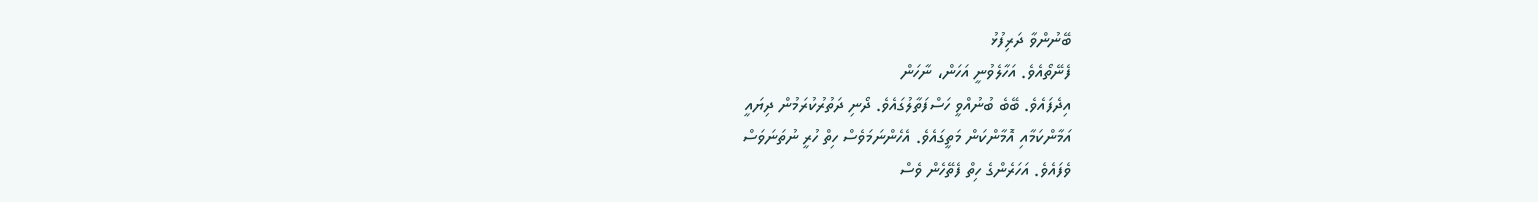ބޭނުންވާ ދަރިފުޅު
ފެނޭތޯއެވެ. އަހާލެވުނީ އަހަން، ނާހަން
އިދެފައެވެ. ބޭބެ ބުނުއްވީ ހަސްފަތާލުގައެވެ. ދޯނި ދަތުރުކުރަމުން ދިޔައީ
އަމާންކަމާއި އޮމާންކަން މަތީގައެވެ. އެހެންނަމަވެސް ހިތް ހުރީ ނުތަނަވަސް
ވެފައެވެ. އަހަރެންގެ ހިތް ފެތޭހެން ވެސް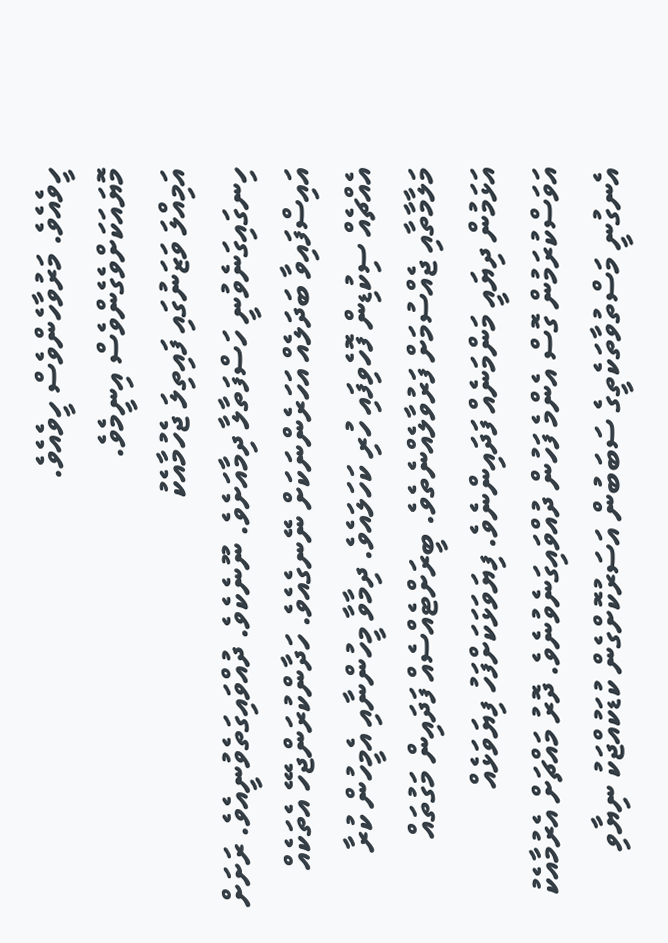ހީވެއެވެ. މަރުވާހެންވެސް ހީވެއެވެ.
މޮޔައަކަށްވެގެންވެސް އިނީމެވެ.
އަމިއްލަ ވަޒަނުގައި ފައިތިލަ ޖެހުމާއެކު
ހިނގައިގަނެވުނީ ހަސްފަތާލާ ދިމާއަށެވެ. ނޫނެކެވެ. ދުއްވައިގަތެވުނީއެވެ. ރަށަށް
އައިސްފައިވާ ބަދަލެއް އަހަރެންނަކަށް ނޭނގެއެވެ. ހަދާންކުރަންޖެހޭ އެތަކެއް
އެއްޗެއް ސިކުޑިން ފޮހެވިފައި ހުރި ކަހަލައެވެ. ދިމާވާ މީހުންނާއި އެމީހުން ކުރާ
މަލާމާތާއި ޖެއްސުމަށް ފަރުވާލެއްނެތެވެ. ބީރަށްޓެއްސެއް ފަދައިން މަގުތައް
އަޅަމުން ދިޔައީ މަންމަނެއް ފަދައިންނެވެ. ފިޔަވަޅަކަށްފަހު ފިޔަވަޅެއް
އަވަސްކުރަމުން ގޮސް އެންމެ ފަހުން ދުއްވައިގަނެވުނެވެ. ދޮރު މައްޗަށް އެރުމާއެކު
އެނގުނީ މަސްތުވާތަކެތީގެ ސަބަބުން އަސަރުކޮށްގެން ކުޑަކުއްޖަކު ނިޔާވި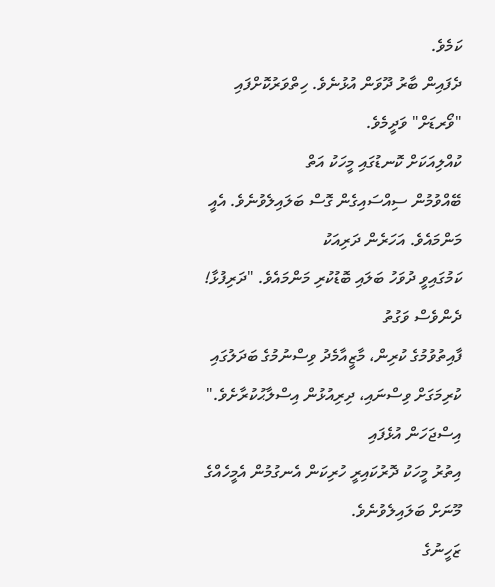ކަމެވެ.
ދެފައިން ބާރު ދޫވަން އުޅުނެވެ. ހިތްވަރުކޮށްފައި "ވޯރޑަށް" ވަދީމެވެ.
ކުއްލިއަކަށް ކޮނޑުގައި މީހަކު އަތް
ބޭއްވުމުން ސިއްސައިގެން ގޮސް ބަލައިލެވުނެވެ. އެއީ މަންމައެވެ. އަހަރެން ދަރިއަކު
ކަމުގައިވީ ދުވަހު ބަލައި ބޮޑުކުރި މަންމައެވެ. "ދަރިފުޅާ! ދެންވެސް ވަގުތު
ފާއިތުވުމުގެ ކުރިން، މާޒީއާމެދު ވިސްނުމުގެ ބަދަލުގައި ކުރިމަގަށް ވިސްނައި، ދިރިއުޅުން އިސްލާޙުކުރާށެވެ." އިސްޖަހަން އުޅެފައި
އިތުރު މީހަކު ދޮރުކައިރީ ހުރިކަން އެނގުމުން އެމީހެއްގެ މޫނަށް ބަލައިލެވުނެވެ.
ޒަހީނުގެ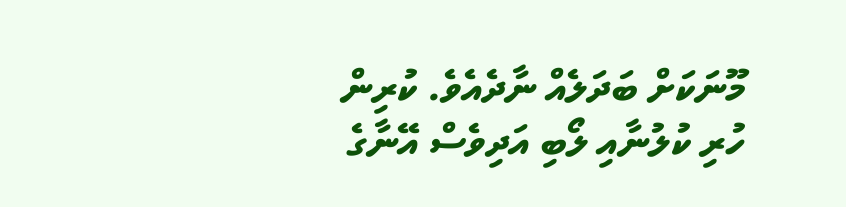މޫނަކަށް ބަދަލެއް ނާދެއެވެ. ކުރިން ހުރި ކުލުނާއި ލޯބި އަދިވެސް އޭނާގެ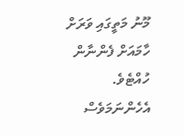މޫނު މަތީގައި ވަރަށް ހާމައަށް ފެންނާން ހުއްޓެވެ. އެހެންނަމަވެސް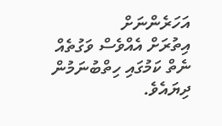އަހަރެންނަށް
އިތުރަށް އެއްވެސް ވަގުތެއް ނެތް ކަމުގައި ހިތްބުނަމުން ދިޔައެވެ.